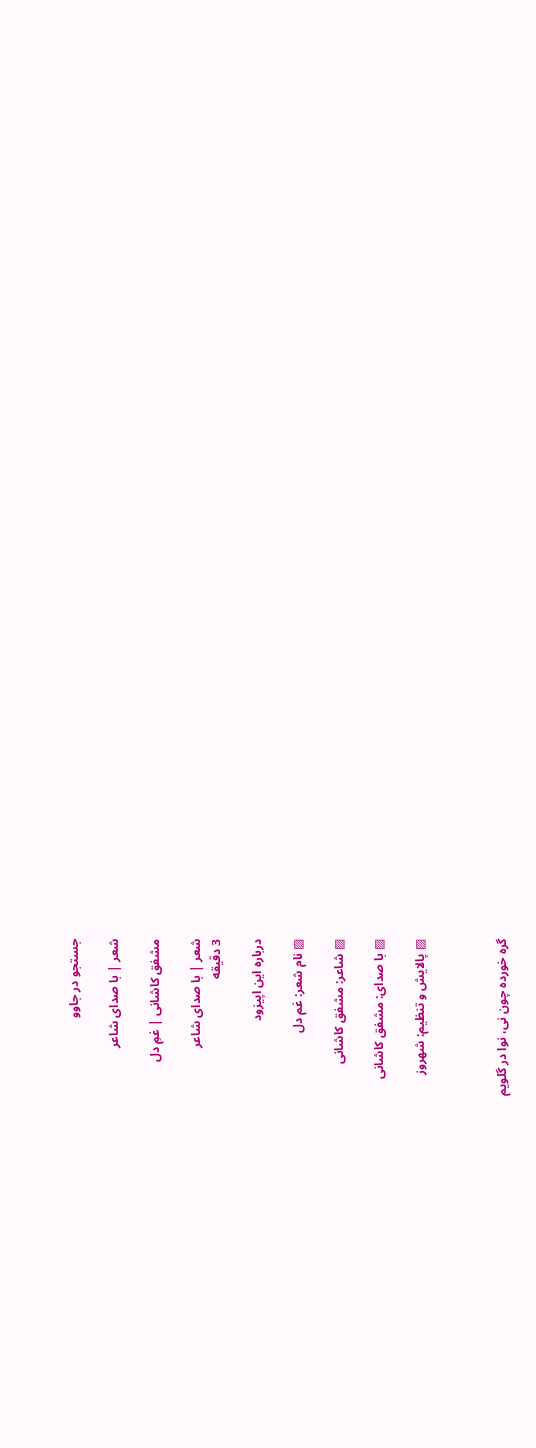جستجو در جاوو

شعر | با صدای شاعر

مشفق کاشانی | غمِ دل

شعر | با صدای شاعر
3 دقیقه

درباره این اپیزود

▨ نام شعر: غم دل

▨ شاعر: مشفق کاشانی

▨ با صدای: مشفق کاشانی

▨ پالایش و تنظیم: شهروز



گره خورده چون نی، نوا در گلویم‌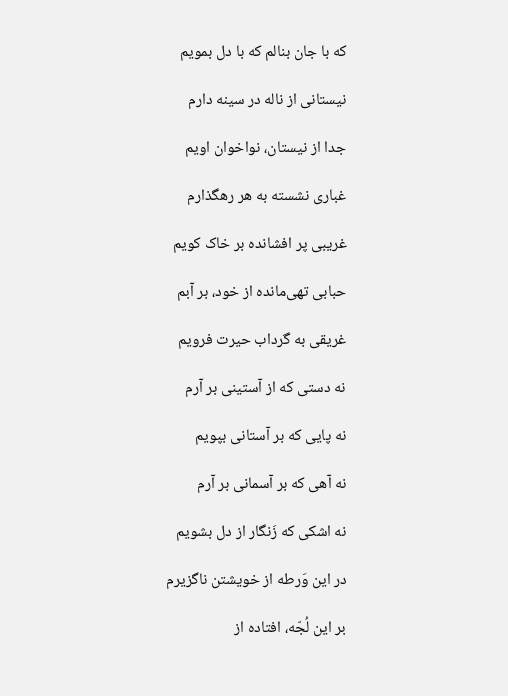که با جان بنالم که با دل بمویم

نیستانی از ناله در سینه دارم‌

جدا از نیستان، نواخوان اویم

غباری نشسته به هر رهگذارم‌

غریبی پر افشانده بر خاک کویم

حبابی تهی‌مانده از خود، بر آبم‌

غریقی به گرداب حیرت فرویم

نه دستی که از آستینی بر آرم‌

نه پایی که بر آستانی بپویم

نه آهی که بر آسمانی بر آرم‌

نه اشکی که زَنگار از دل بشویم

در این وَرطه از خویشتن ناگزیرم‌

بر این لُجّه، افتاده از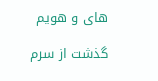های و هویم

گذشت از سرم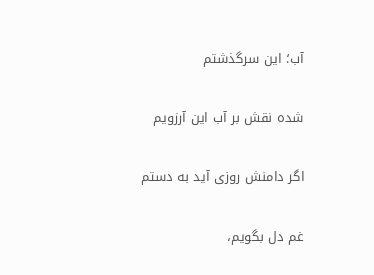آب؛ این سرگذشتم‌

شده نقش بر آب این آرزویم

اگر دامنش روزی آید به دستم‌

غم دل بگویم،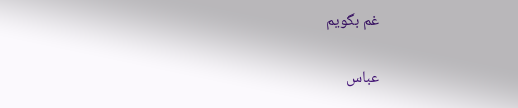غم بگویم

عباس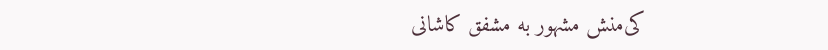کی‌منش مشهور به مشفق کاشانی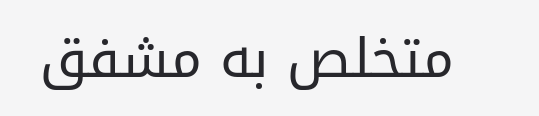متخلص به مشفق